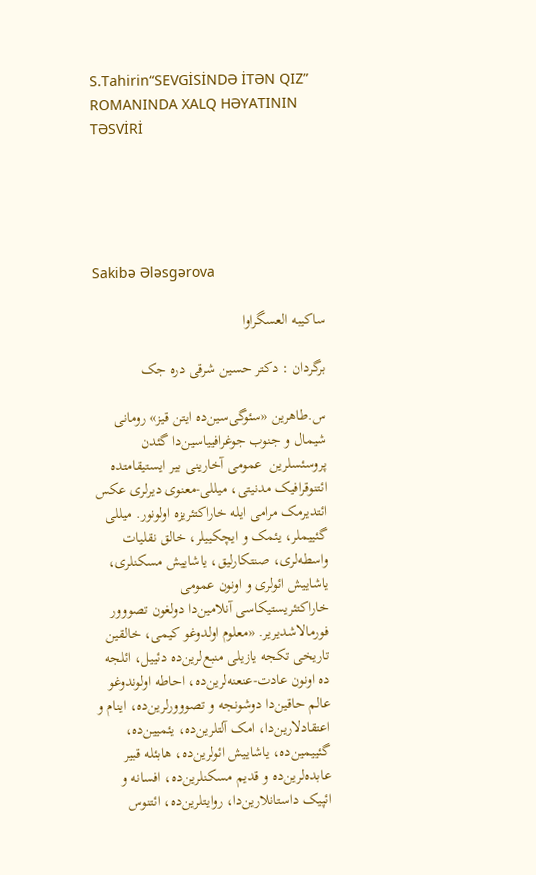S.Tahirin“SEVGİSİNDƏ İTƏN QIZ” ROMANINDA XALQ HƏYATININ TƏSVİRİ





Sakibə Ələsgərova

ساکیبه العسگراوا

برگردان : دکتر حسین شرقی دره جک

س.طاهرین «سئوگی‌سین‌ده ایتن قیز» رومانی شیمال و جنوب جوغرافییاسین‌دا گئدن پروسئسلرین  عمومی آخارینی بیر ایستیقامتده ائتنوقرافیک مدنیتی، میللی-معنوی دیرلری عکس ائتدیرمک مرامی ایله خاراکتئریزه اولونور. میللی گئییملر، یئمک و ایچکییلر، خالق نقلیات واسطه‌لری، صنتکارلیق، یاشاییش مسکنلری، یاشاییش ائولری و اونون عمومی خاراکتئریستیکاسی آنلامین‌دا دولغون تصووور فورمالاشدیریر. «معلوم اولدوغو کیمی، خالقین تاریخی تکجه یازیلی منبع‌لرین‌ده دئییل، ائلجه ده اونون عادت-عنعنه‌لرین‌ده، احاطه اولوندوغو عالم حاقین‌دا دوشونجه و تصووورلرین‌ده، اینام و اعتقادلارین‌دا، امک آلتلرین‌ده، یئمیین‌ده، گئییمین‌ده، یاشاییش ائولرین‌ده، هابئله قبیر عابده‌لرین‌ده و قدیم مسکنلرین‌ده، افسانه و ائپیک داستانلارین‌دا، روایتلرین‌ده، ائتنوس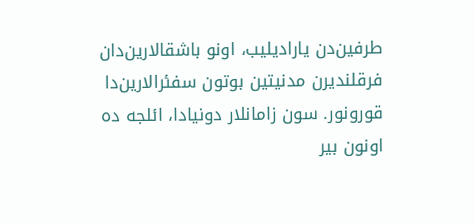طرفین‌دن یارادیلیب، اونو باشقالارین‌دان فرقلندیرن مدنیتین بوتون سفئرالارین‌دا قورونور. سون زامانلار دونیادا، ائلجه ده اونون بیر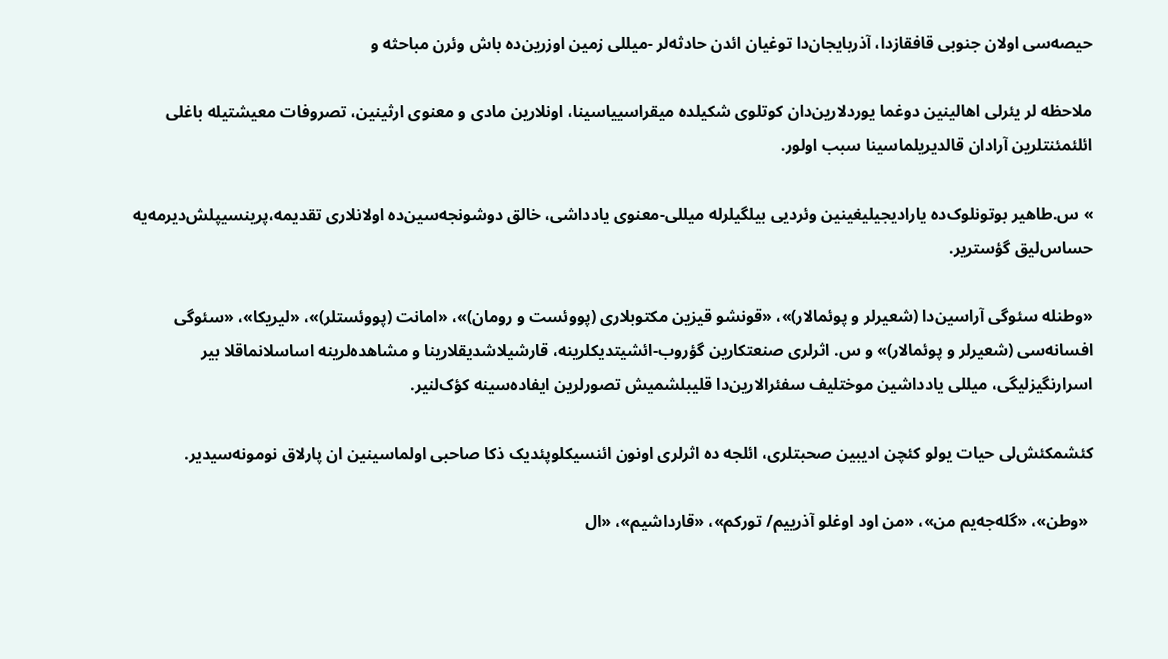حیصه‌سی اولان جنوبی قافقازدا، آذربایجان‌دا توغیان ائد‌ن حادثه‌لر -میللی زمین اوزرین‌ده باش وئرن مباحثه و

ملاحظه ‌لر یئرلی اهالینین دوغما یوردلارین‌دان کوتلوی شکیلده میقراسییاسینا، اونلارین مادی و معنوی ارثینین، تصروفات معیشتیله باغلی ائلئمئنتلرین آرادان قالدیریلماسینا سبب اولور.

» س.طاهیر بوتونلوک‌ده یارادیجیلیغینین وئردیی بیلگیلرله میللی-معنوی یادداشی، خالق دوشونجه‌سین‌ده اولانلاری تقدیمه،پرینسیپلش‌دیرمه‌یه حساس‌لیق گؤستریر.

«وطنله سئوگی آراسین‌دا (شعیرلر و پوئمالار)»، «قونشو قیزین مکتوبلاری (پووئست و رومان)»، «امانت (پووئستلر)»، «لیریکا»، «سئوگی افسانه‌سی (شعیرلر و پوئمالار)» و س. اثرلری صنعتکارین گؤروب-ائشیتدیکلرینه، قارشیلاشدیقلارینا و مشاهده‌لرینه اساسلانماقلا بیر اسرارنگیزلیگی، میللی یادداشین موختلیف سفئرالارین‌دا قلیبلشمیش تصورلرین ایفاده‌سینه کؤک‌لنیر.

کئشمکئش‌لی حیات یولو کئچن ادیبین صحبتلری، ائلجه ده اثرلری اونون ائنسیکلوپئدیک ذکا صاحبی اولماسینین ان پارلاق نومونه‌سیدیر.

 «وطن»، «گله‌جه‌یم من»، «من اود اوغلو آذرییم/ تورکم»، «قارداشیم»، «ال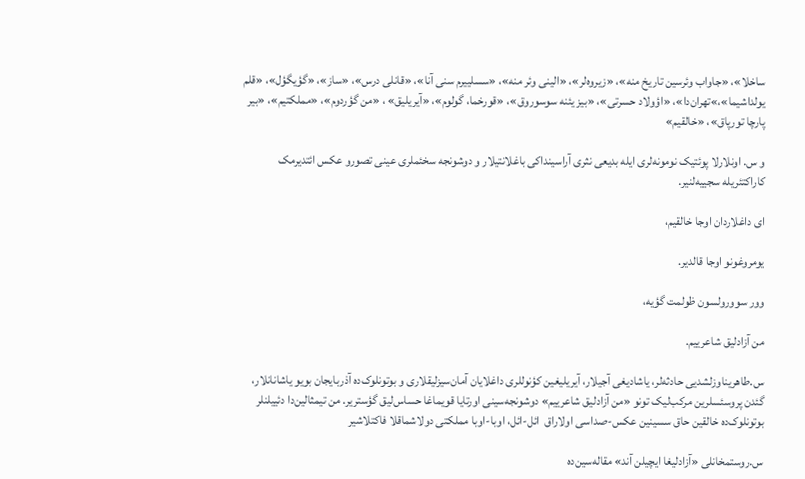ساخلا»، «جاواب وئرسین تاریخ منه»، «زیروه‌لر»، «الینی وئر منه»، «سسلییرم سنی آنا»، «قانلی درس»، «ساز»، «گؤیگؤل»، «قلم یولداشیما»،»تهران‌دا»، «اؤولاد حسرتی»، «بیز یئنه سوسوروق»، «قورخما، گولوم»، «آیریلیق» ، «من گؤردوم»، «مملکتیم»، «بیر پارچا تورپاق»، «خالقیم»

و س. اونلارلا پوئتیک نومونه‌لری ایله بدیعی نثری آراسینداکی باغلانتیلار و دوشونجه سخئملری عینی تصورو عکس ائتدیرمک کاراکتئریله سجییه‌لنیر.

ای داغلاردان اوجا خالقیم،

یومروغونو اوجا قالدیر.

وور سوورولسون ظولمت گؤیه،

من آزادلیق شاعرییم.

س.طاهریناوزلشدیی حادثه‌لر، یاشادیغی آجیلار، آیریلیغین کؤنوللری داغلایان آمان‌سیزلیقلاری و بوتونلوک‌ده آذربایجان بویو یاشانانلار، گئدن پروسئسلرین مرکب‌لیک تونو «من آزادلیق شاعرییم» دوشونجه‌سینی اورتایا قویماغا حساس‌لیق گؤستریر. من تیمثالین‌دا دئییلنلر بوتونلوک‌ده خالقین حاق سسینین عکس-صداسی اولاراق  ائل-ائل، اوبا-اوبا مملکتی دولاشماقلا فاکتلاشیر

س.روستمخانلی «آزادلیغا ایچیلن آند» مقاله‌سین‌ده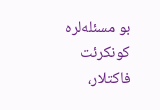بو مسئله‌لره کونکرئت فاکتلار،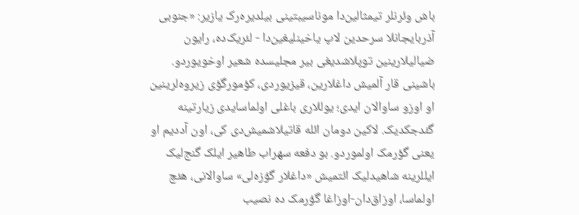باش وئرنلر تیمثالین‌دا موناسیبتینی بیلدیره‌رک یازیر: «جنوبی آذربایجانلا سرحدین لاپ یاخینلیغین‌دا - لئریک‌ده، رایون ضیالیلارینین توپلاشدیغی بیر مجلیسده شعیر اوخویوردو. باشینی قار آلمیش داغلارین، قیزیوردی، کؤمورگؤی زیروه‌لرینین او اوزو ساوالان ایدی؛ یوللاری باغلی اولماسایدی زیارتینه گئدجکدیک. لاکین دومان ائله قاتیلاشمیش‌دی کی، اون آددیم او یعنی گؤرمک اولموردو. بو دفعه سهراب طاهیر ایلک گنج‌لیک ایللرینه شاهیدلیک ائتمیش «داغلار گؤزه‌لی» ساوالانی، هئچ اولماسا، اوزاق‌دان-اوزاغا گؤرمک ده نصیب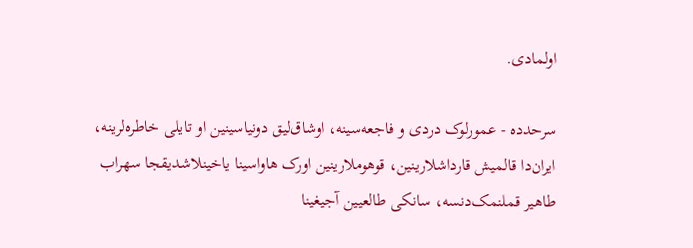اولمادی.

سرحدده - عمورلوک دردی و فاجعه‌سینه، اوشاق‌لیق دونیاسینین او تایلی خاطره‌لرینه، ایران‌دا قالمیش قارداشلارینین، قوهوملارینین اورک هاواسینا یاخینلاشدیقجا سهراب طاهیر قملنمک‌دنسه، سانکی طالعیین آجیغینا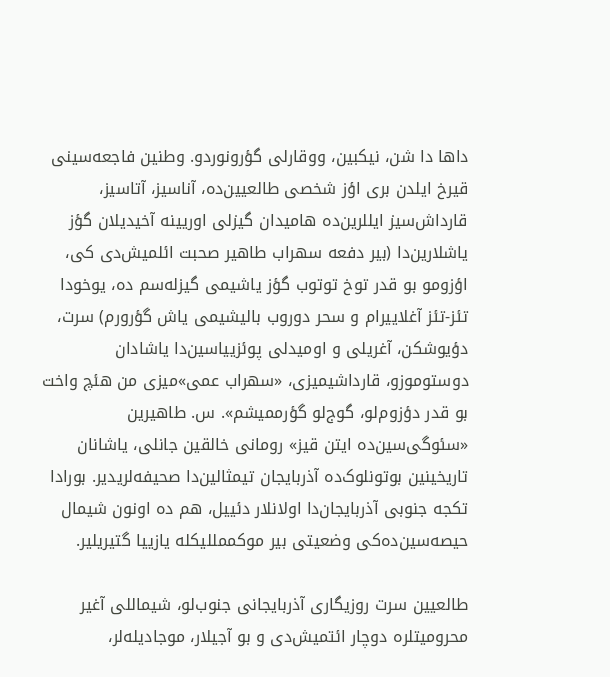داها دا شن، نیکبین، ووقارلی گؤرونوردو. وطنین فاجعه‌سینی قیرخ ایلدن بری اؤز شخصی طالعیین‌ده، آناسیز، آتاسیز، قارداش‌سیز ایللرین‌ده هامیدان گیزلی اوریینه آخیدیلان گؤز یاشلارین‌دا (بیر دفعه سهراب طاهیر صحبت ائلمیش‌دی کی، اؤزومو بو قدر توخ توتوب گؤز یاشیمی گیزله‌سم ده، یوخودا تئز-تئز آغلاییرام و سحر دوروب بالیشیمی یاش گؤرورم) سرت، دؤیوشکن، آغریلی و اومیدلی پوئزییاسین‌دا یاشادان دوستوموزو، قارداشیمیزی، «سهراب عمی»میزی من هئچ واخت بو قدر دؤزوم‌لو، گوج‌لو گؤرممیشم». س. طاهیرین «سئوگی‌سین‌ده ایتن قیز» رومانی خالقین جانلی، یاشانان تاریخینین بوتونلوک‌ده آذربایجان تیمثالین‌دا صحیفه‌لریدیر. بورادا تکجه جنوبی آذربایجان‌دا اولانلار دئییل، هم ده اونون شیمال حیصه‌سین‌ده‌کی وضعیتی بیر موکممللیکله یازییا گتیریلیر.

طالعیین سرت روزیگاری آذربایجانی جنوب‌لو، شیماللی آغیر محرومیتلره دوچار ائتمیش‌دی و بو آجیلار، موجادیله‌لر،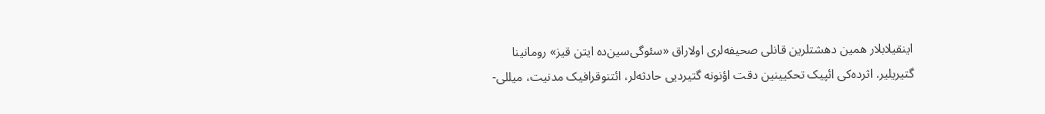اینقیلابلار همین دهشتلرین قانلی صحیفه‌لری اولاراق «سئوگی‌سین‌ده ایتن قیز» رومانینا گتیریلیر. اثرده‌کی ائپیک تحکیینین دقت اؤنونه گتیردیی حادثه‌لر، ائتنوقرافیک مدنیت، میللی-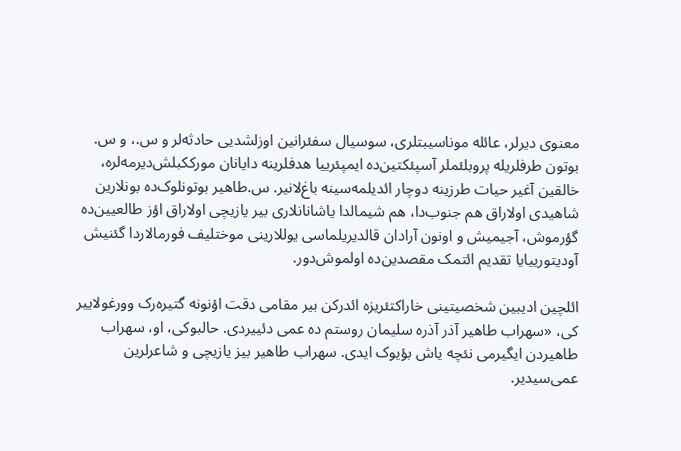معنوی دیرلر، عائله موناسیبتلری، سوسیال سفئرانین اوزلشدیی حادثه‌لر و س.، و س. بوتون طرفلریله پروبلئملر آسپئکتین‌ده ایمپئرییا هدفلرینه دایانان مورککبلش‌دیرمه‌لره، خالقین آغیر حیات طرزینه دوچار ائدیلمه‌سینه باغ‌لانیر. س.طاهیر بوتونلوک‌ده بونلارین شاهیدی اولاراق هم جنوب‌دا، هم شیمالدا یاشانانلاری بیر یازیچی اولاراق اؤز طالعیین‌ده گؤرموش، آجیمیش و اونون آرادان قالدیریلماسی یوللارینی موختلیف فورمالاردا گئنیش آودیتورییایا تقدیم ائتمک مقصدین‌ده اولموش‌دور.

ائلچین ادیبین شخصیتینی خاراکتئریزه ائدرکن بیر مقامی دقت اؤنونه گتیره‌رک وورغولاییر کی، «سهراب طاهیر آذر آذره سلیمان روستم ده عمی دئییردی. حالبوکی، او، سهراب طاهیردن ایگیرمی نئچه یاش بؤیوک ایدی. سهراب طاهیر بیز یازیچی و شاعرلرین عمی‌سیدیر.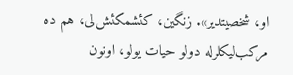او، شخصیتدیر». زنگین، کئشمکئش‌لی، هم ده مرکب‌لیکلرله دولو حیات یولو، اونون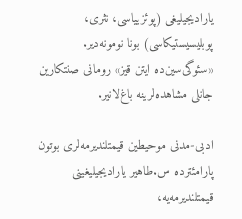یارادیجیلیغی (پوئزییاسی، نثری، پوبلیسیستیکاسی) بونا نومونه‌دیر. «سئوگی‌سین‌ده ایتن قیز» رومانی صنتکارین جانلی مشاهده‌لرینه باغ‌لانیر.

ادبی-مدنی موحیطین قیمتلندیرمه‌لری بوتون پارامئترده س.طاهیر یارادیجیلیغینی قیمتلندیرمه‌یه،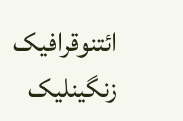ائتنوقرافیک زنگینلیک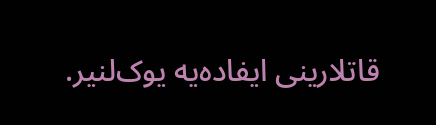قاتلارینی ایفاده‌یه یوک‌لنیر.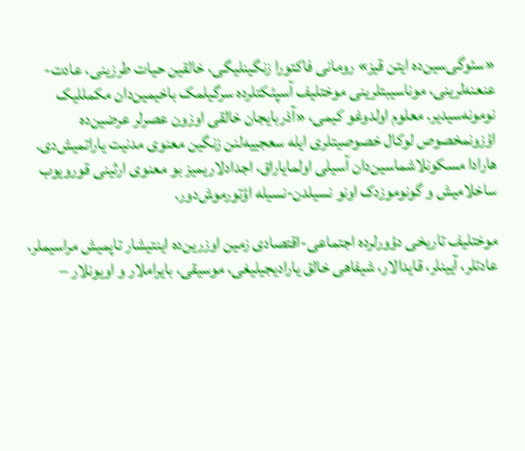«سئوگی‌سین‌ده ایتن قیز» رومانی فاکتورا زنگینلیگی، خالقین حیات طرزینی، عادت-عنعنه‌لرینی، موناسیبتلرینی موختلیف آسپئکتلرده سرگیلمک باخیمین‌دان مکمللیک نومونه‌سیدیر. معلوم اولدوغو کیمی، «آذربایجان خالقی اوزون عصرلر عرضین‌ده اؤزونمخصوص لوکال خصوصیتلری ایله سعجییه‌لنن زنگین معنوی مدنیت یاراتمیش‌دی. هارادا مسکونلاشماسین‌دان آسیلی اولمایاراق، اجدادلاریمیز بو معنوی ارثینی قورویوب ساخلامیش و گونوموزدک اونو نسیلدن-نسیله اؤتورموش‌دور.

موختلیف تاریخی دؤورلرده اجتماعی-اقتصادی زمین اوزرین‌ده اینتیشار تاپمیش مراسیملر، عادتلر، آیینلر، قایدالار، شیفاهی خالق یارادیجیلیغی، موسیقی، بایراملار و اویونلار –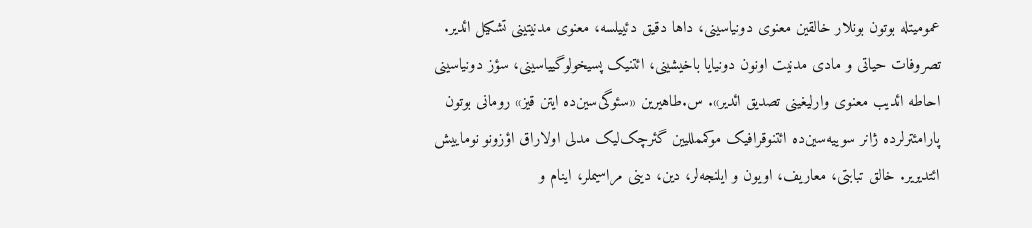عمومیتله بوتون بونلار خالقین معنوی دونیاسینی، داها دقیق دئییلسه، معنوی مدنیتینی تشکیل ائدیر. تصروفات حیاتی و مادی مدنیت اونون دونیایا باخیشینی، ائتنیک پسیخولوگییاسینی، سؤز دونیاسینی احاطه ائدیب معنوی وارلیغینی تصدیق ائدیر». س.طاهیرین «سئوگی‌سین‌ده ایتن قیز» رومانی بوتون پارامئترلرده ژانر سوییه‌سین‌ده ائتنوقرافیک موکممللیین گئرچک‌لیک مد‌لی اولاراق اؤزونو نوماییش ائتدیریر. خالق تبابتی، معاریف، اویون و ایلنجه‌لر، دین، دینی مراسیملر، اینام و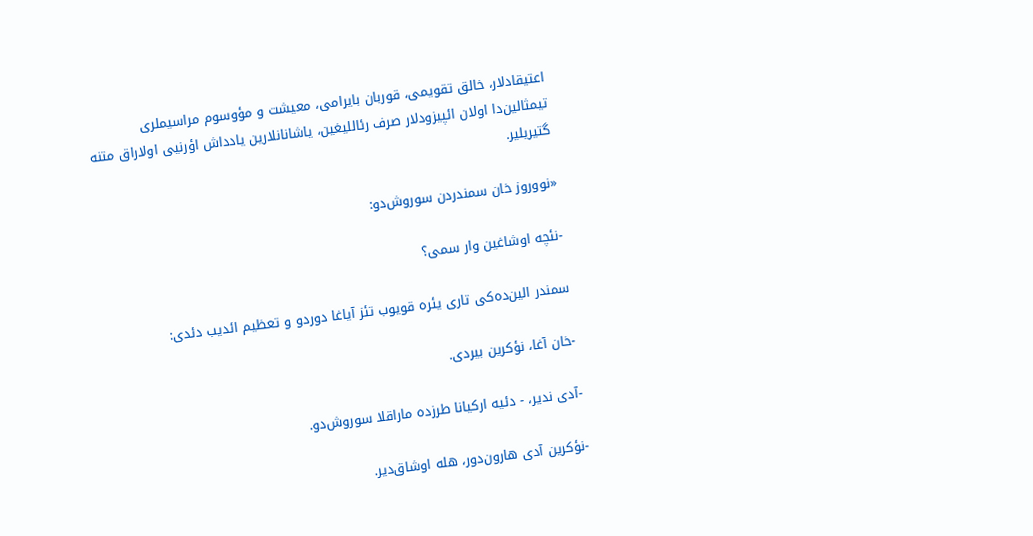اعتیقادلار، خالق تقویمی، قوربان بایرامی، معیشت و مؤوسوم مراسیملری تیمثالین‌دا اولان ائپیزودلار صرف رئاللیغین، یاشانانلارین یادداش اؤرنیی اولاراق متنه گتیریلیر.

«نووروز خان سمندردن سوروش‌دو:

-نئچه اوشاغین وار سمی؟

سمندر الین‌ده‌کی تاری یئره قویوب تئز آیاغا دوردو و تعظیم ائدیب دئدی:

-خان آغا، نؤکرین بیردی.

-آدی ندیر، - دئیه ارکیانا طرزده ماراقلا سوروش‌دو.

-نؤکرین آدی هارون‌دور، هله اوشاق‌دیر.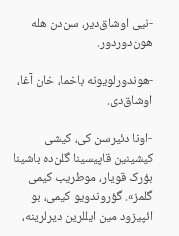-نیی اوشاق‌دیر، سن‌دن هله هون‌دوردور.

-هوندورلویونه باخما، خان آغا، اوشاق‌دی.

-اونا دئیرسن کی، کیشی کیشینین قاپیسینا گلن‌ده باشینا بؤرک قویار، موطریب کیمی گلمز». گؤروندویو کیمی، بو ائپیزود مین ایللرین دیرلرینه،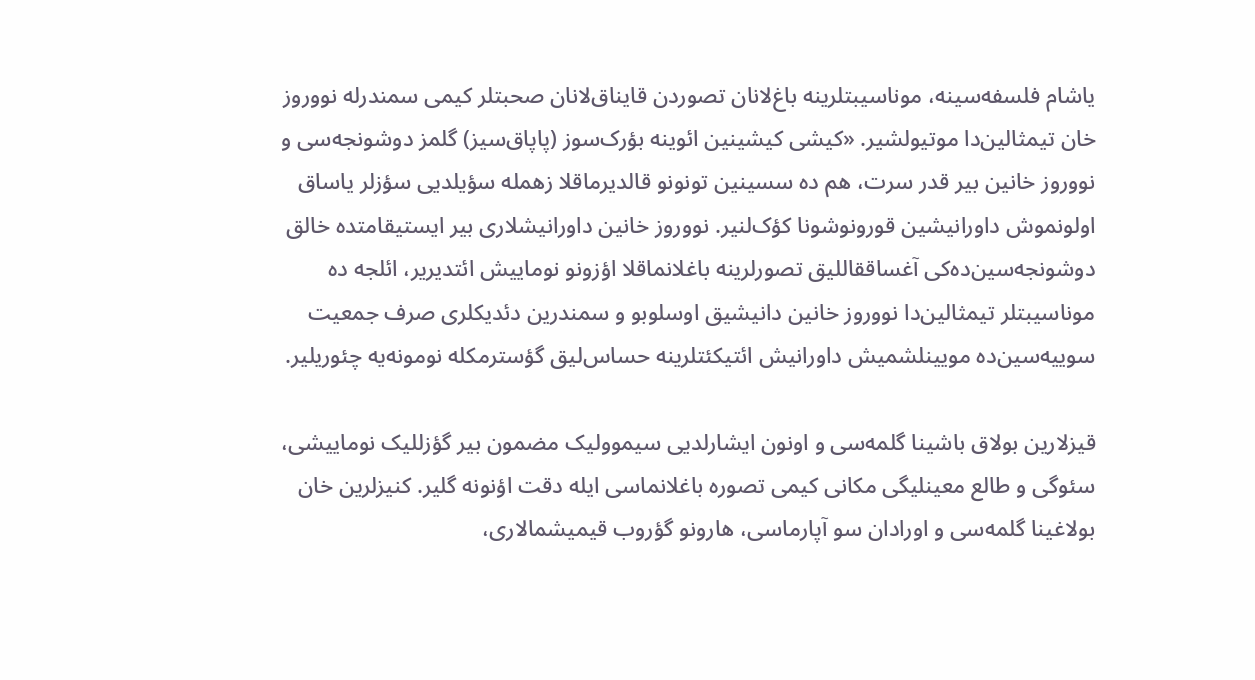یاشام فلسفه‌سینه، موناسیبتلرینه باغ‌لانان تصوردن قایناق‌لانان صحبتلر کیمی سمندرله نووروز خان تیمثالین‌دا موتیولشیر. «کیشی کیشینین ائوینه بؤرک‌سوز (پاپاق‌سیز) گلمز دوشونجه‌سی و نووروز خانین بیر قدر سرت، هم ده سسینین تونونو قالدیرماقلا زهمله سؤیلدیی سؤزلر یاساق اولونموش داورانیشین قورونوشونا کؤک‌لنیر. نووروز خانین داورانیشلاری بیر ایستیقامتده خالق دوشونجه‌سین‌ده‌کی آغساققاللیق تصورلرینه باغلانماقلا اؤزونو نوماییش ائتدیریر، ائلجه ده موناسیبتلر تیمثالین‌دا نووروز خانین دانیشیق اوسلوبو و سمندرین دئدیکلری صرف جمعیت سوییه‌سین‌ده مویینلشمیش داورانیش ائتیکئتلرینه حساس‌لیق گؤسترمکله نومونه‌یه چئوریلیر.

قیزلارین بولاق باشینا گلمه‌سی و اونون ایشارلدیی سیموولیک مضمون بیر گؤزللیک نوماییشی، سئوگی و طالع معینلیگی مکانی کیمی تصوره باغلانماسی ایله دقت اؤنونه گلیر. کنیزلرین خان بولاغینا گلمه‌سی و اورادان سو آپارماسی، هارونو گؤروب قیمیشمالاری،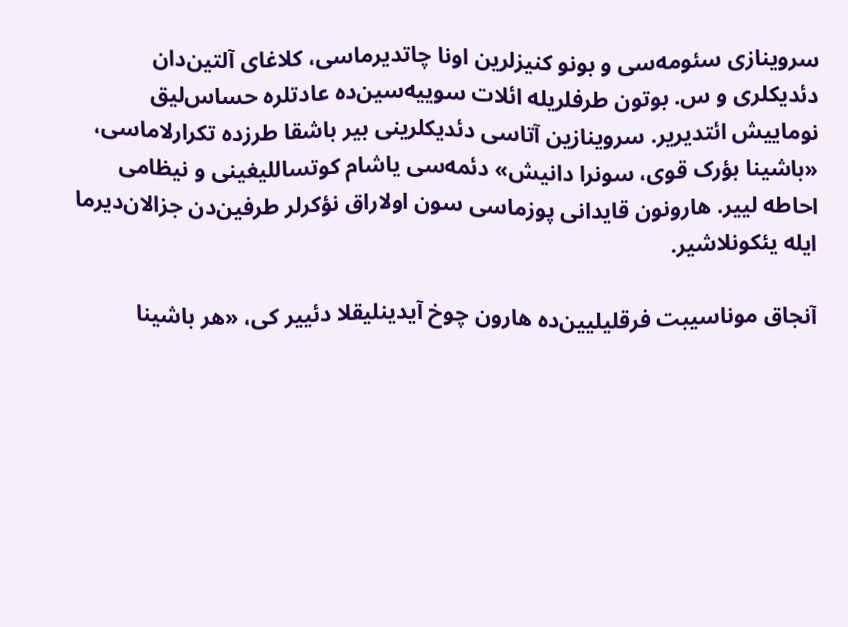سروینازی سئومه‌سی و بونو کنیزلرین اونا چاتدیرماسی، کلاغای آلتین‌دان دئدیکلری و س. بوتون طرفلریله ائلات سوییه‌سین‌ده عادتلره حساس‌لیق نوماییش ائتدیریر. سروینازین آتاسی دئدیکلرینی بیر باشقا طرزده تکرارلاماسی، «باشینا بؤرک قوی، سونرا دانیش» دئمه‌سی یاشام کوتساللیغینی و نیظامی احاطه لییر. هارونون قایدانی پوزماسی سون اولاراق نؤکرلر طرفین‌دن جزالان‌دیرما ایله یئکونلاشیر.

آنجاق موناسیبت فرقلیلیین‌ده هارون چوخ آیدینلیقلا دئییر کی، «هر باشینا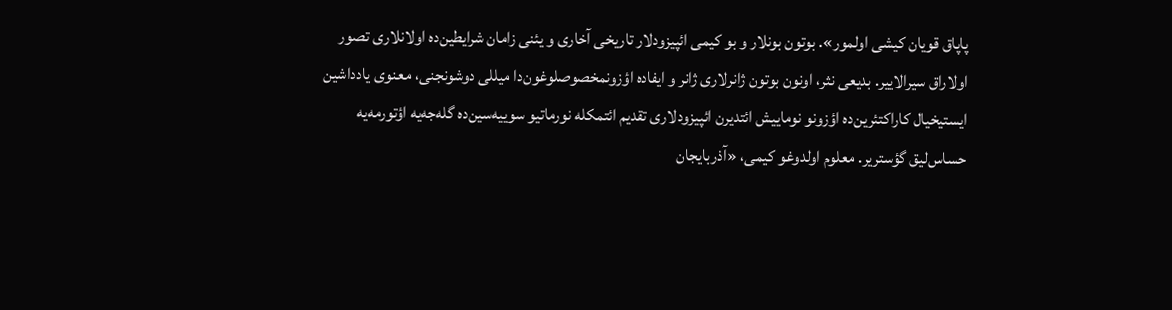پاپاق قویان کیشی اولمور». بوتون بونلار و بو کیمی ائپیزودلار تاریخی آخاری و یئنی زامان شرایطین‌ده اولانلاری تصور اولاراق سیرالاییر. بدیعی نثر، اونون بوتون ژانرلاری ژانر و ایفاده اؤزونمخصوصلوغون‌دا میللی دوشونجنی، معنوی یادداشین ایستیخیال کاراکتئرین‌ده اؤزونو نوماییش ائتدیرن ائپیزودلاری تقدیم ائتمکله نورماتیو سوییه‌سین‌ده گله‌جه‌یه اؤتورمه‌یه حساس‌لیق گؤستریر. معلوم اولدوغو کیمی، «آذربایجان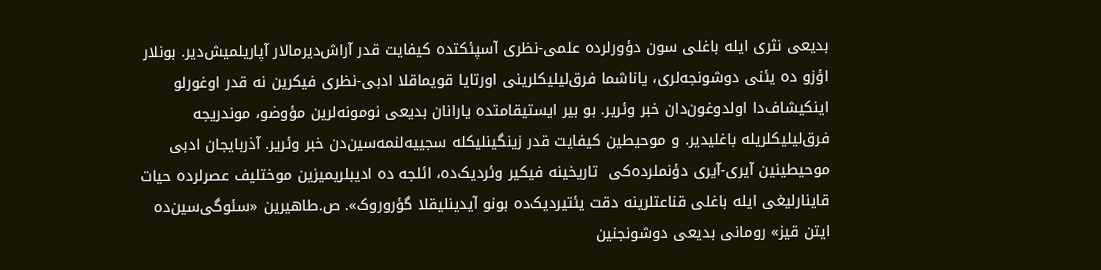بدیعی نثری ایله باغلی سون دؤورلرده علمی-نظری آسپئکتده کیفایت قدر آراش‌دیرمالار آپاریلمیش‌دیر. بونلار اؤزو ده یئنی دوشونجه‌لری، یاناشما فرق‌لیلیکلرینی اورتایا قویماقلا ادبی-نظری فیکرین نه قدر اوغورلو اینکیشاف‌دا اولدوغون‌دان خبر وئریر. بو بیر ایستیقامتده یارانان بدیعی نومونه‌لرین مؤوضو، موندریجه فرق‌لیلیکلریله باغلیدیر. و موحیطین کیفایت قدر زینگینلیکله سجییه‌لنمه‌سین‌دن خبر وئریر. آذربایجان ادبی موحیطینین آیری-آیری دؤنملرده‌کی  تاریخینه فیکیر وئردیک‌ده، ائلجه ده ادیبلریمیزین موختلیف عصرلرده حیات قاینارلیغی ایله باغلی قناعتلرینه دقت یئتیردیک‌ده بونو آیدینلیقلا گؤروروک». ص.طاهیرین «سئوگی‌سین‌ده ایتن قیز» رومانی بدیعی دوشونجنین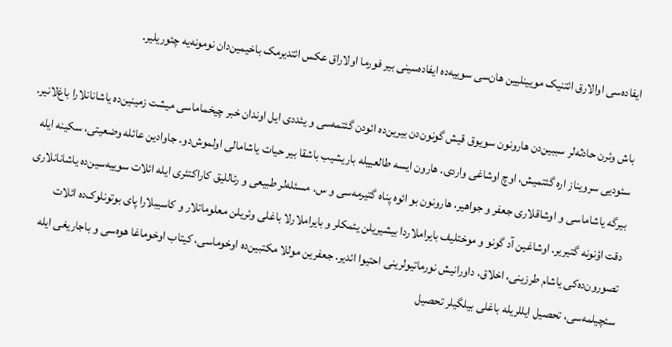ایفاده‌سی اوالارق ائتنیک مویینلیین هان‌سی سوییه‌ده ایفاده‌سینی بیر فورما اولاراق عکس ائتدیرمک باخیمین‌دان نومونه‌یه چئوریلیر.

باش وئرن حادثه‌لر سببین‌دن هارونون سویوق قیش گونون‌دن بیرین‌ده ائودن گئتمه‌سی و یئددی ایل اوندان خبر چیخماماسی میشت زمینین‌ده یاشانانلارا باغ‌لانیر. سئودیی سرویناز اره گئتمیش، اوچ اوشاغی واردی. هارون ایسه طالعییله باریشیب باشقا بیر حیات یاشامالی اولموش‌دو. جاوادین عائله وضعیتی، سکینه ایله بیرگه یاشاماسی و اوشاقلاری جعفر و جواهیر، هارونون بو ائوه پناه گتیرمه‌سی و س. مسئله‌لر طبیعی و رئاللیق کاراکتئری ایله ائلات سوییه‌سین‌ده یاشانانلاری دقت اؤنونه گتیریر. اوشاغین آد گونو و موختلیف بایراملاردا بیشیریلن یئمکلر و بایراملارلا باغلی وئریلن معلوماتلار و کاسیبلارا پای بوتونلوک‌ده ائلات تصورون‌ده‌کی یاشام طرزینی، اخلاق، داورانیش نورماتیولرینی احتیوا ائدیر. جعفرین موللا مکتبین‌ده اوخوماسی، کیتاب اوخوماغا هوه‌سی و باجاریغی ایله سئچیلمه‌سی، تحصیل ایللریله باغلی بیلگیلر تحصیل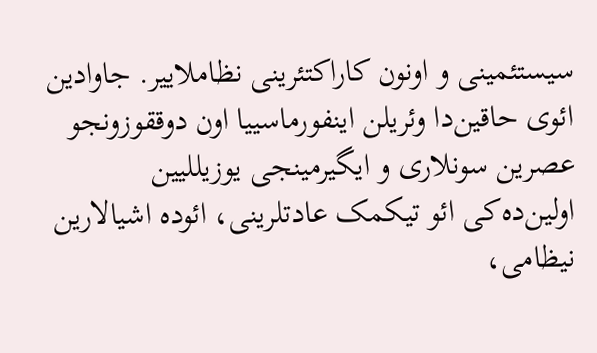سیستئمینی و اونون کاراکتئرینی نظاملاییر. جاوادین ائوی حاقین‌دا وئریلن اینفورماسییا اون دوققوزونجو عصرین سونلاری و ایگیرمینجی یوزیللیین اولین‌ده‌کی ائو تیکمک عادتلرینی، ائوده اشیالارین نیظامی،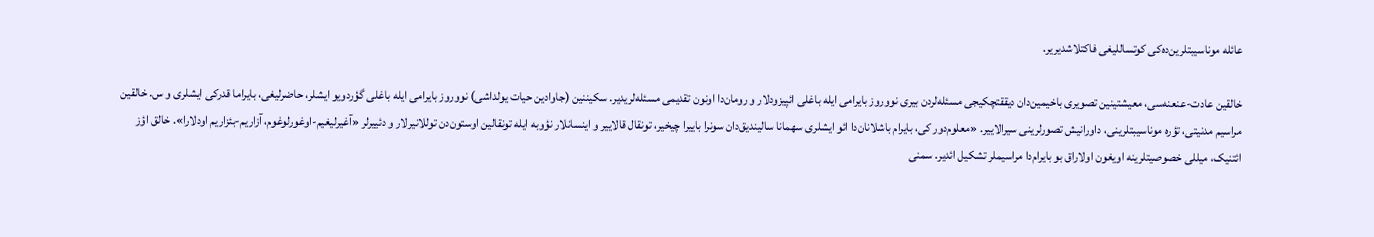عائله موناسیبتلرین‌ده‌کی کوتساللیغی فاکتلاشدیریر.

خالقین عادت-عنعنه‌سی، معیشتینین تصویری باخیمین‌دان دیققتچکیجی مسئله‌لردن بیری نووروز بایرامی ایله باغلی ائپیزودلار و رومان‌دا اونون تقدیمی مسئله‌لریدیر. سکیننین (جاوادین حیات یولداشی) نووروز بایرامی ایله باغلی گؤردویو ایشلر، حاضرلیغی، بایراما قدرکی ایشلری و س. خالقین مراسیم مدنیتی، تؤره موناسیبتلرینی، داورانیش تصورلرینی سیرالاییر. «معلوم‌دور کی، بایرام باشلانان‌دا ائو ایشلری سهمانا سالیندیق‌دان سونرا باییرا چیخیر، تونقال قالاییر و اینسانلار نؤوبه ایله تونقالین اوستون‌دن توللانیرلار و دئییرلر «آغیرلیغیم-اوغورلوغوم، آزاریم-بئزاریم اودلارا». خالق اؤز ائتنیک، میللی خصوصیتلرینه اویغون اولاراق بو بایرام‌دا مراسیملر تشکیل ائدیر. سمنی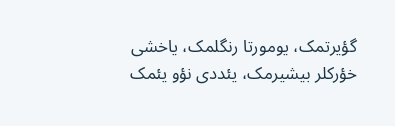گؤیرتمک، یومورتا رنگلمک، یاخشی خؤرکلر بیشیرمک، یئددی نؤو یئمک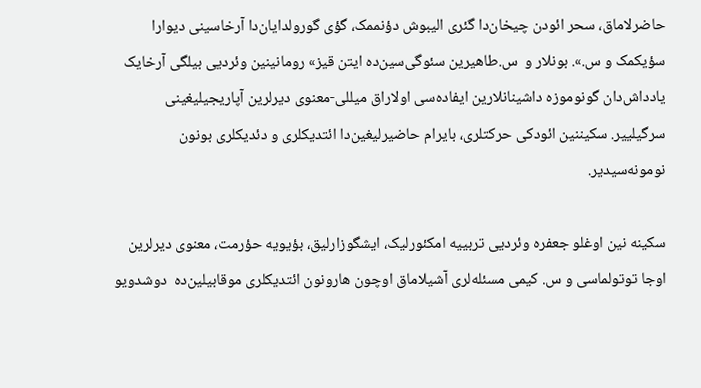حاضرلاماق، سحر ائودن چیخان‌دا گئری الیبوش دؤنممک، گؤی گورولدایان‌دا آرخاسینی دیوارا سؤیکمک و س.». بونلار و  س.طاهیرین سئوگی‌سین‌ده ایتن قیز» رومانینین وئردیی بیلگی آرخایک یادداش‌دان گونوموزه داشینانلارین ایفاده‌سی اولاراق میللی-معنوی دیرلرین آپاریجیلیغینی سرگیلییر. سکیننین ائودکی حرکتلری، بایرام حاضیرلیغین‌دا ائتدیکلری و دئدیکلری بونون نومونه‌سیدیر.

سکینه نین اوغلو جعفره وئردیی تربییه امکئورلیک، ایشگوزارلیق، بؤیویه حؤرمت، معنوی دیرلرین اوجا توتولماسی و س. کیمی مسئله‌لری آشیلاماق اوچون هارونون ائتدیکلری موقابیلین‌ده  دوشدویو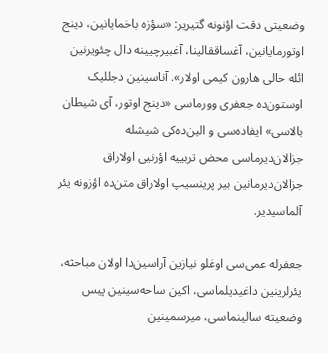وضعیتی دقت اؤنونه گتیریر: «سؤزه باخمایانین، دینج اوتورمایانین، آغساققالینا، آغبیرچیینه دال چئویرنین ائله حالی هارون کیمی اولار». آناسینین دجللیک اوستون‌ده جعفری وورماسی «دینج اوتور، آی شیطان بالاسی» ایفاده‌سی و الین‌ده‌کی شیشله جزالان‌دیرماسی محض تربییه اؤرنیی اولاراق جزالان‌دیرمانین بیر پرینسیپ اولاراق متن‌ده اؤزونه یئر آلماسیدیر.

جعفرله عمی‌سی اوغلو نیازین آراسین‌دا اولان مباحثه، یئرلرینین داغیدیلماسی، اکین ساحه‌سینین پیس وضعیته سالینماسی، میرسمینین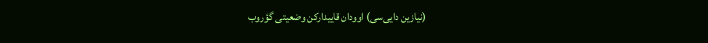(نیازین دایی‌سی) اوودان قاییدارکن وضعیتی گؤروب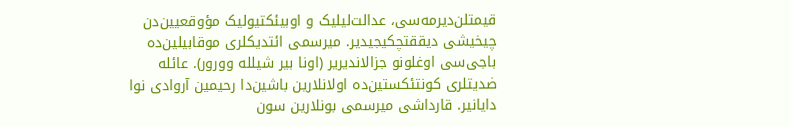قیمتلن‌دیرمه‌سی، عدالت‌لیلیک و اوبیئکتیولیک مؤوقعیین‌دن چیخیشی دیققتچکیجیدیر. میرسمی ائتدیکلری موقابیلین‌ده باجی‌سی اوغلونو جزالاندیریر (اونا بیر شیلله وورور). عائله ضدیتلری کونتئکستین‌ده اولانلارین باشین‌دا رحیمین آروادی نوا دایانیر. قارداشی میرسمی بونلارین سون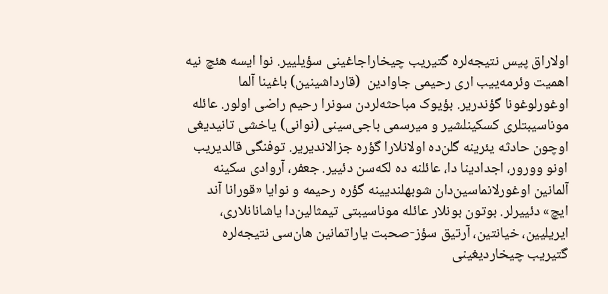اولاراق پیس نتیجه‌لره گتیریب چیخاراجاغینی سؤیلییر. نوا ایسه هئچ نیه اهمیت وئرمه‌ییب اری رحیمی جاوادین  (قارداشینین) باغینا آلما اوغورلوغونا گؤندریر. بؤیوک مباحثه‌لردن سونرا رحیم راضی اولور. عائله موناسیبتلری کسکینلشیر و میرسمی باجی‌سینی (نوانی) یاخشی تانیدیغی اوچون حادثه یئرینه گلن‌ده اولانلارا گؤره جزالاندیریر. توفنگی قالدیریب اونو وورور، اجدادینا دا، عائلنه ده لکه‌سن دئییر. جعفر، آروادی سکینه آلمانین اوغورلانماسین‌دان شوبهلندیینه گؤره رحیمه و نوایا «قورانا آند ایچ» دئییرلر. بوتون بونلار عائله موناسیبتی تیمثالین‌دا یاشانانلاری، ایریلیین، خیانتین، آرتیق سؤز-صحبت یاراتمانین هان‌سی نتیجه‌لره گتیریب چیخاردیغینی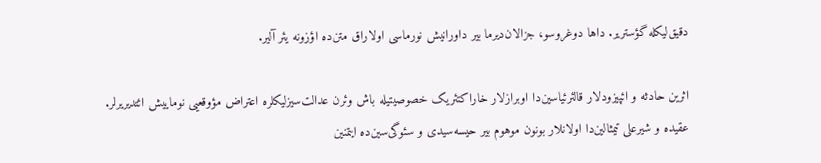دقیق‌لیکله گؤستریر. داها دوغروسو، جزالان‌دیرما بیر داورانیش نورماسی اولاراق متن‌ده اؤزونه یئر آلیر.

اثرین حادثه و ائپیزودلار قالئرئیاسین‌دا اوبرازلار خاراکتئریک خصوصیتیله باش وئرن عدالت‌سیزلیکلره اعتراض مؤوقعیی نوماییش ائتدیریرلر. عقیده و شیرعلی تیمثالین‌دا اولانلار بونون موهوم بیر حیسه‌سیدی و سئوگی‌سین‌ده ایتمنین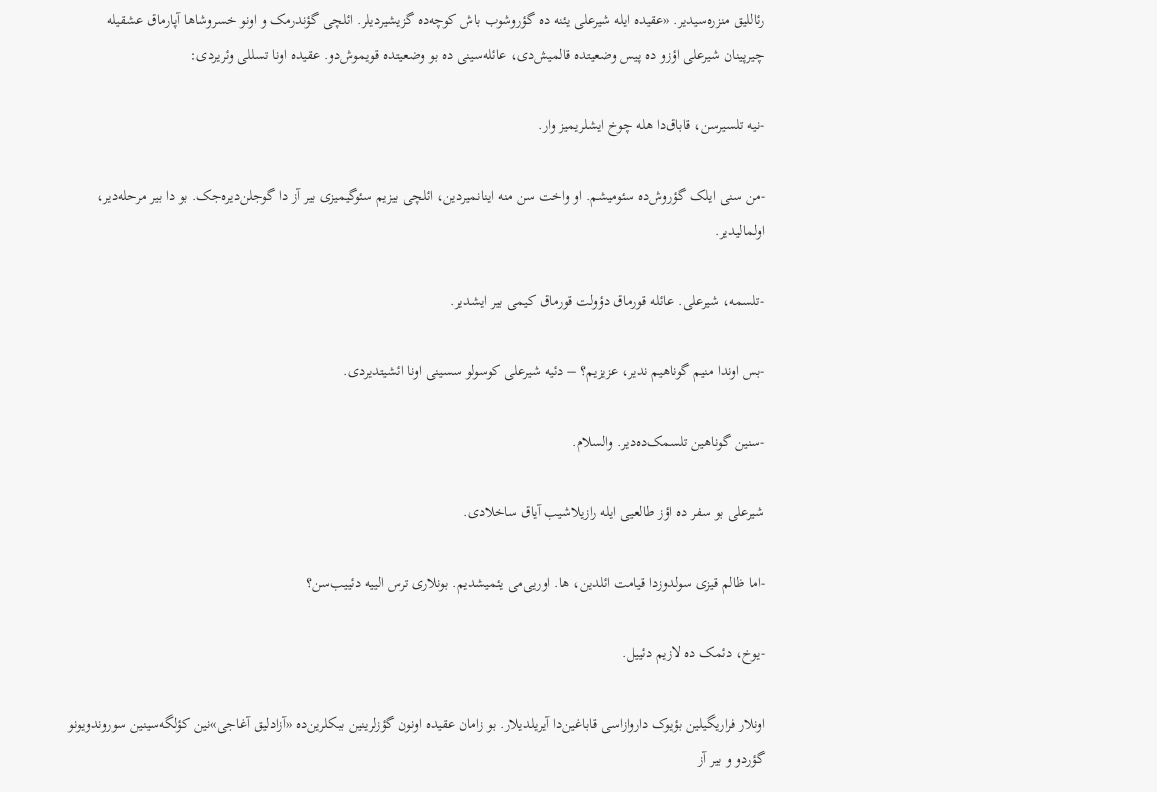رئاللیق منزره‌سیدیر. «عقیده ایله شیرعلی یئنه ده گؤروشوب باش کوچه‌ده گزیشیردیلر. ائلچی گؤندرمک و اونو خسروشاها آپارماق عشقیله چیرپینان شیرعلی اؤزو ده پیس وضعیتده قالمیش‌دی، عائله‌سینی ده بو وضعیتده قویموش‌دو. عقیده اونا تسللی وئریردی:

-نیه تلسیرسن، قاباق‌دا هله چوخ ایشلریمیز وار.

-من سنی ایلک گؤروش‌ده سئومیشم. او واخت سن منه اینانمیردین، ائلچی بیزیم سئوگیمیزی بیر آز دا گوجلن‌دیره‌جک. بو دا بیر مرحله‌دیر، اولمالیدیر.

-تلسمه، شیرعلی. عائله قورماق دؤولت قورماق کیمی بیر ایشدیر.

-بس اوندا منیم گوناهیم ندیر، عزیزیم؟ – دئیه شیرعلی کوسولو سسینی اونا ائشیتدیردی.

-سنین گوناهین تلسمک‌ده‌دیر. والسلام.

شیرعلی بو سفر ده اؤز طالعیی ایله رازیلاشیب آیاق ساخلادی.

-اما ظالم قیزی سولدوزدا قیامت ائلدین، ها. اوریی‌می یئمیشدیم. بونلاری ترس الییه دئییب‌سن؟

-یوخ، دئمک ده لازیم دئییل.

اونلار فراریگیلین بؤیوک داروازاسی قاباغین‌دا آیریلدیلار. بو زامان عقیده اونون گؤزلرینین ببکلرین‌ده «آزادلیق آغاجی»نین کؤلگه‌سینین سوروندویونو گؤردو و بیر آز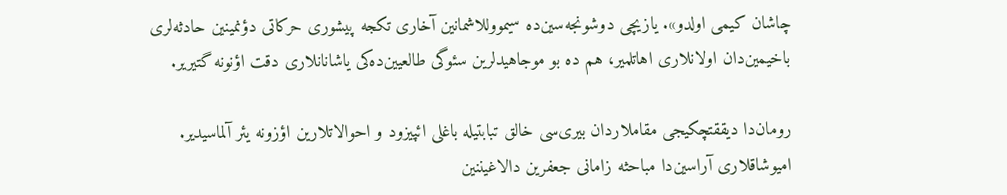چاشان کیمی اولدو». یازیچی دوشونجه‌سین‌ده سیمووللاشمانین آخاری تکجه پیشوری حرکاتی دؤنمینین حادثه‌لری باخیمین‌دان اولانلاری اهاتلمیر، هم ده بو موجاهیدلرین سئوگی طالعیین‌ده‌کی یاشانانلاری دقت اؤنونه گتیریر.

رومان‌دا دیققتچکیجی مقاملاردان بیری‌سی خالق تبابتیله باغلی ائپیزود و احوالاتلارین اؤزونه یئر آلماسیدیر. امیوشاقلاری آراسین‌دا مباحثه زامانی جعفرین دالاغیننین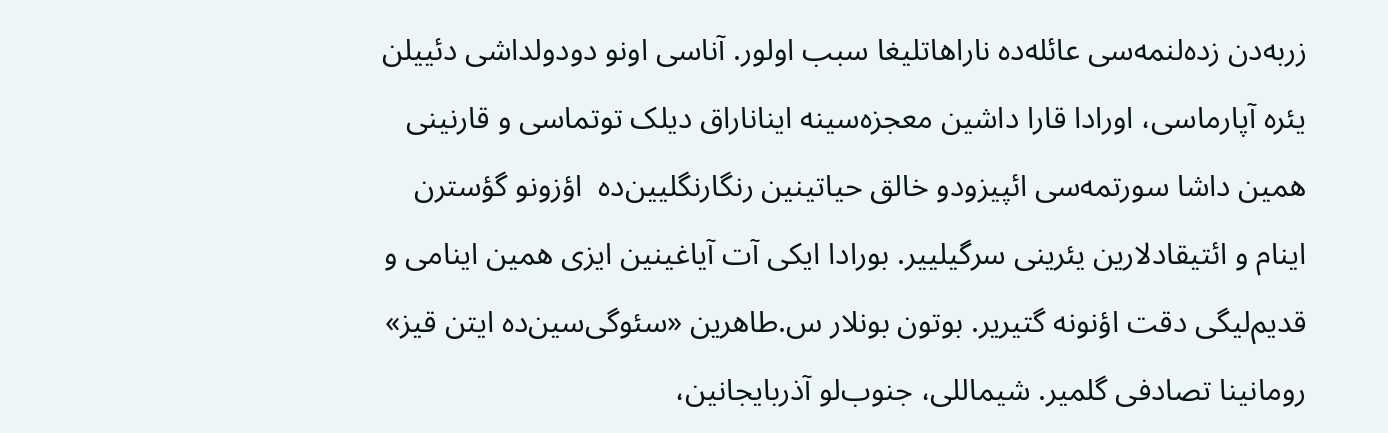زربه‌دن زده‌لنمه‌سی عائله‌ده ناراهاتلیغا سبب اولور. آناسی اونو دودولداشی دئییلن یئره آپارماسی، اورادا قارا داشین معجزه‌سینه ایناناراق دیلک توتماسی و قارنینی همین داشا سورتمه‌سی ائپیزودو خالق حیاتینین رنگارنگلیین‌ده  اؤزونو گؤسترن اینام و ائتیقادلارین یئرینی سرگیلییر. بورادا ایکی آت آیاغینین ایزی همین اینامی و قدیم‌لیگی دقت اؤنونه گتیریر. بوتون بونلار س.طاهرین «سئوگی‌سین‌ده ایتن قیز» رومانینا تصادفی گلمیر. شیماللی، جنوب‌لو آذربایجانین،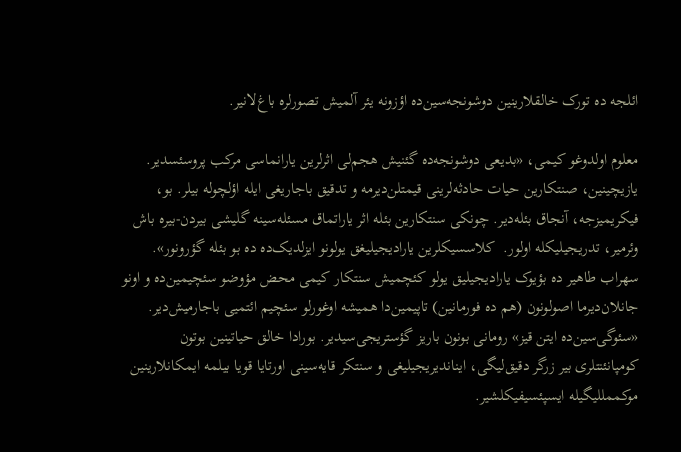ائلجه ده تورک خالقلارینین دوشونجه‌سین‌ده اؤزونه یئر آلمیش تصورلره باغ‌لانیر.

معلوم اولدوغو کیمی، «بدیعی دوشونجه‌ده گئنیش هجم‌لی اثرلرین یارانماسی مرکب پروسئسدیر. یازیچینین، صنتکارین حیات حادثه‌لرینی قیمتلن‌دیرمه و تدقیق باجاریغی ایله اؤلچوله بیلر. بو، فیکریمیزجه، آنجاق بئله‌دیر. چونکی سنتکارین بئله اثر یاراتماق مسئله‌سینه گلیشی بیردن-بیره باش وئرمیر، تدریجیلیکله اولور.  کلاسسیکلرین یارادیجیلیغق یولونو ایزلدیک‌ده ده بو بئله گؤرونور». سهراب طاهیر ده بؤیوک یارادیجیلیق یولو کئچمیش سنتکار کیمی محض مؤوضو سئچیمین‌ده و اونو جانلان‌دیرما اصولونون (هم ده فورمانین) تاپیمین‌دا همیشه اوغورلو سئچیم ائتمیی باجارمیش‌دیر. «سئوگی‌سین‌ده ایتن قیز» رومانی بونون باریز گؤستریجی‌سیدیر. بورادا خالق حیاتینین بوتون کومپانئنتلری بیر زرگر دقیق‌لیگی، ایناندیریجیلیغی و سنتکر قایه‌سینی اورتایا قویا بیلمه ایمکانلارینین موکممللیگیله ایسپئسیفیکلشیر.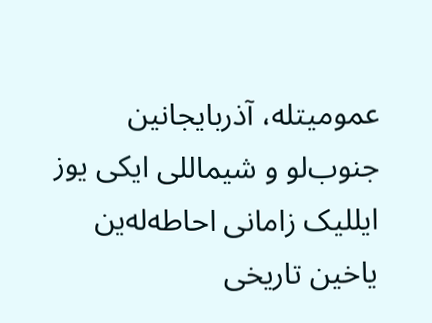عمومیتله، آذربایجانین جنوب‌لو و شیماللی ایکی یوز ایللیک زامانی احاطه‌له‌ین یاخین تاریخی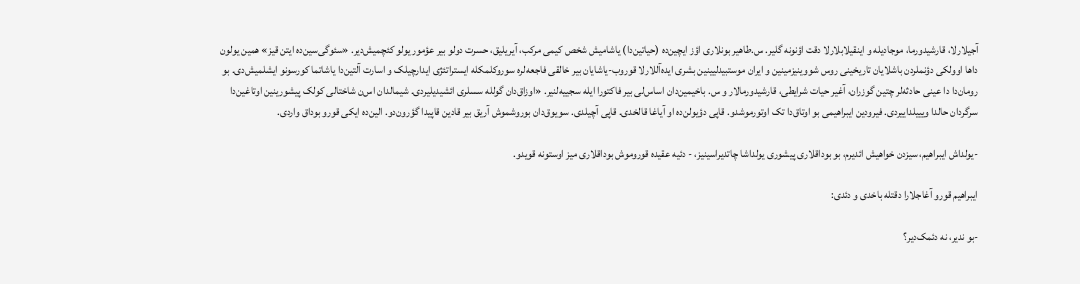آجیلارلا، قارشیدورما، موجادیله و اینقیلابلارلا دقت اؤنونه گلیر. س.طاهیر بونلاری اؤز ایچین‌ده (حیاتین‌دا) یاشامیش شخص کیمی مرکب، آیریلیق، حسرت دولو بیر عؤمور یولو کئچمیش‌دیر. «سئوگی‌سین‌ده ایتن قیز» همین یولون داها اوولکی دؤنملردن باشلایان تاریخینی روس شووینیزمینین و ایران موستبیدلیینین بشری ایده‌آللارلا قوروب-یاشایان بیر خالقی فاجعه‌لره سوروکلمکله ایستراتئژی ایدارچیلک و اسارت آلتین‌دا یاشاتما کورسونو ایشلمیش‌دی. بو رومان‌دا دا عینی حادثه‌لر چتین گوزران، آغیر حیات شرایطی، قارشیدورمالار و س. باخیمین‌دان اساس‌لی بیر فاکتورا ایله سجییه‌لنیر. «اوزاق‌دان گولله سسلری ائشیدیلیردی. شیمالدان اس‌ن شاختالی کولک پیشورینین اوتاغین‌دا سرگردان حالدا ویییلداییردی. فیرودین ایبراهیمی بو اوتاق‌دا تک اوتورموشدو. قاپی دؤیولن‌ده او آیاغا قالخدی. قاپی آچیلدی. سویوق‌دان بوروشموش آریق بیر قادین قاپیدا گؤرون‌دو. الین‌ده ایکی قورو بوداق واردی.

-یولداش ایبراهیم، سیزدن خواهیش ائدیرم، بو بوداقلاری پیشوری یولداشا چاتدیراسینیز، - دئیه عقیده قوروموش بوداقلاری میز اوستونه قویدو.

ایبراهیم قورو آغاجلارا دقتله باخدی و دئدی:

-بو ندیر، نه دئمک‌دیر؟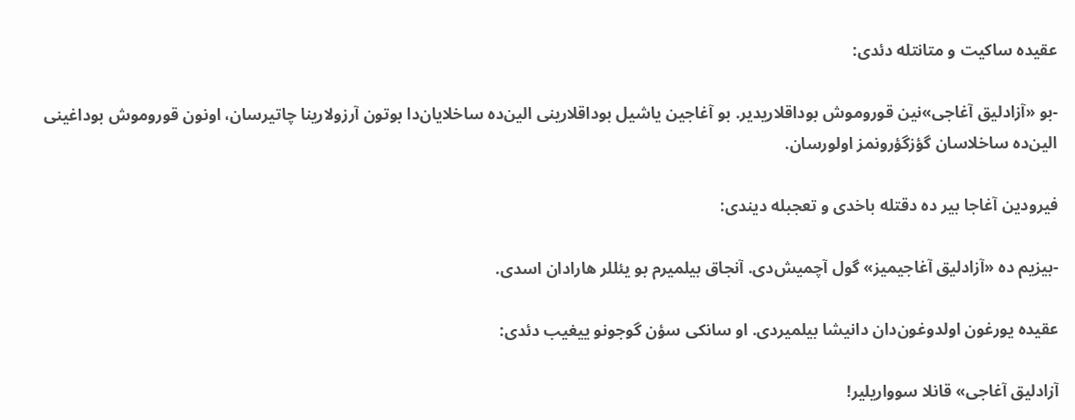عقیده ساکیت و متانتله دئدی:

-بو «آزادلیق آغاجی»نین قوروموش بوداقلاریدیر. بو آغاجین یاشیل بوداقلارینی الین‌ده ساخلایان‌دا بوتون آرزولارینا چاتیرسان، اونون قوروموش بوداغینی الین‌ده ساخلاسان گؤزگؤرونمز اولورسان.

فیرودین آغاجا بیر ده دقتله باخدی و تعجبله دیندی:

-بیزیم ده «آزادلیق آغاجیمیز» گول آچمیش‌دی. آنجاق بیلمیرم بو یئللر هارادان اسدی.

عقیده یورغون اولدوغون‌دان دانیشا بیلمیردی. او سانکی سؤن گوجونو ییغیب دئدی:

آزادلیق آغاجی» قانلا سوواریلیر!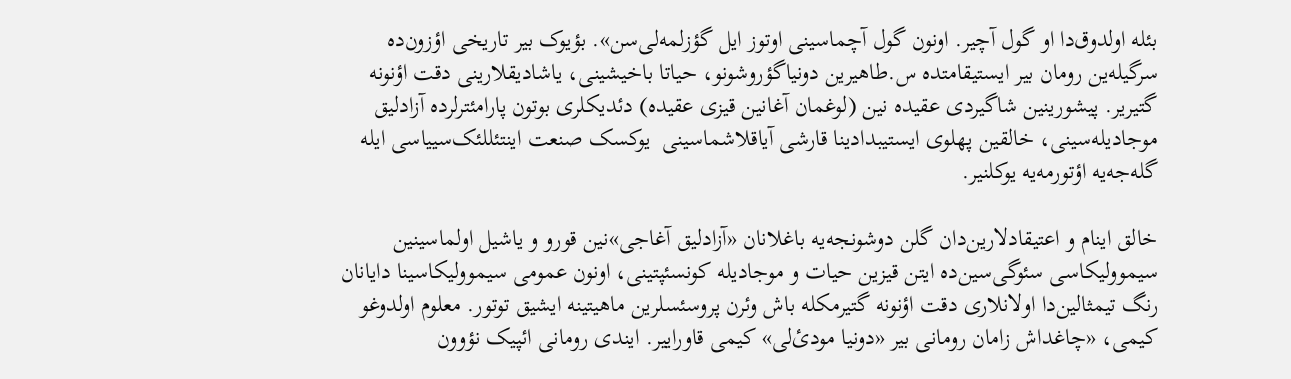بئله اولدوق‌دا او گول آچیر. اونون گول آچماسینی اوتوز ایل گؤزلمه‌لی‌سن». بؤیوک بیر تاریخی اؤزون‌ده سرگیله‌ین رومان بیر ایستیقامتده س.طاهیرین دونیاگؤروشونو، حیاتا باخیشینی، یاشادیقلارینی دقت اؤنونه گتیریر. پیشورینین شاگیردی عقیده نین (لوغمان آغانین قیزی عقیده) دئدیکلری بوتون پارامئترلرده آزادلیق موجادیله‌سینی، خالقین پهلوی ایستیبدادینا قارشی آیاقلاشماسینی  یوکسک صنعت اینتئللئک‌سییاسی ایله گله‌جه‌یه اؤتورمه‌یه یوکلنیر.

خالق اینام و اعتیقادلارین‌دان گلن دوشونجه‌یه باغلانان «آزادلیق آغاجی»نین قورو و یاشیل اولماسینین سیموولیکاسی سئوگی‌سین‌ده ایتن قیزین حیات و موجادیله کونسئپتینی، اونون عمومی سیموولیکاسینا دایانان رنگ تیمثالین‌دا اولانلاری دقت اؤنونه گتیرمکله باش وئرن پروسئسلرین ماهیتینه ایشیق توتور. معلوم اولدوغو کیمی، «چاغداش زامان رومانی بیر «دونیا مودئ‌لی» کیمی قاوراییر. ایندی رومانی ائپیک نؤوون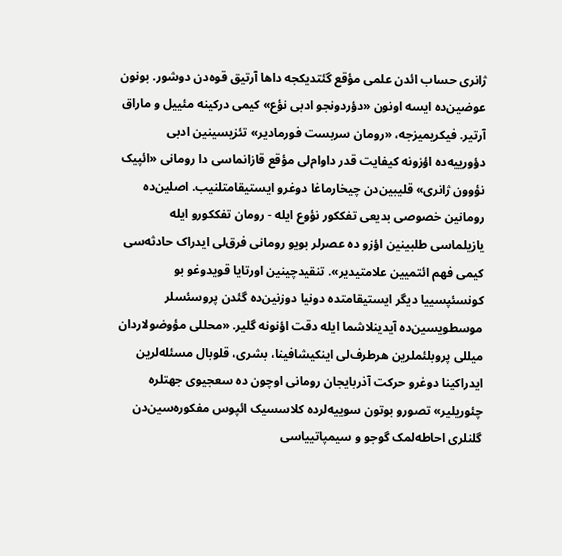ژانری حساب ائد‌ن علمی مؤقع گئتدیکجه داها آرتیق قوه‌دن دوشور. بونون عوضین‌ده ایسه اونون «دؤردونجو ادبی نؤع» کیمی درکینه مئییل و ماراق آرتیر. فیکریمیزجه، «رومان سربست فورمادیر» تئزیسینین ادبی دؤورییه‌ده اؤزونه کیفایت قدر داوام‌لی مؤقع قازانماسی دا رومانی «ائپیک نؤوون ژانری» قلیبین‌دن چیخارماغا دوغرو ایستیقامتلنیب. اصلین‌ده رومانین خصوصی بدیعی تفککور نؤوع ایله - رومان تفککورو ایله یازیلماسی طلبینین اؤزو ده عصرلر بویو رومانی فرق‌لی ایدراک حادثه‌سی کیمی فهم ائتمیین علامتیدیر». تنقیدچینین اورتایا قویدوغو بو کونسئپسییا دیگر ایستیقامتده دونیا دوزنین‌ده گئدن پروسئسلر موسطویسین‌ده آیدینلاشما ایله دقت اؤنونه گلیر. «محللی مؤوضولاردان میللی پروبلئملرین هرطرف‌لی اینکیشافینا، بشری، قلوبال مسئله‌لرین ایدراکینا دوغرو حرکت آذربایجان رومانی اوچون ده سعجیوی جهتلره چئوریلیر» تصورو بوتون سوییه‌لرده کلاسسیک ائپوس مفکوره‌سین‌دن گلنلری احاطه‌لمک گوجو و سیمپاتییاسی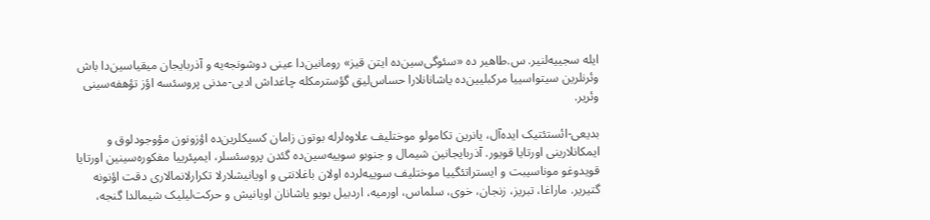ایله سجییه‌لنیر. س.طاهیر ده «سئوگی‌سین‌ده ایتن قیز» رومانین‌دا عینی دوشونجه‌یه و آذربایجان میقیاسین‌دا باش وئرنلرین سیتواسییا مرکبلیین‌ده یاشانانلارا حساس‌لیق گؤسترمکله چاغداش ادبی-مدنی پروسئسه اؤز تؤهفه‌سینی وئریر.

بدیعی-ائستئتیک ایده‌آل، یانرین تکامولو موختلیف علاوه‌لرله بوتون زامان کسیکلرین‌ده اؤزونون مؤوجودلوق و ایمکانلارینی اورتایا قویور. آذربایجانین شیمال و جنوبو سوییه‌سین‌ده گئدن پروسئسلر، ایمپئرییا مفکوره‌سینین اورتایا قویدوغو موناسیبت و ایستراتئگییا موختلیف سوییه‌لرده اولان باغلانتی و اویانیشلارلا تکرارلانمالاری دقت اؤنونه گتیریر. ماراغا، تبریز، زنجان، خوی، سلماس، اورمیه، اردبیل بویو یاشانان اویانیش و حرکت‌لیلیک شیمالدا گنجه،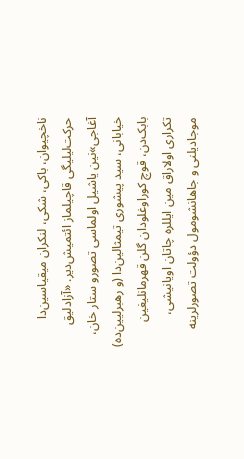ناخچیوان، باکی، شکی، لنکران میقیاسین‌دا حرکت‌لیلیگی قاچیلماز ائتمیش‌دیر. «آزادلیق آغاجی»نین یاشیل اولماسی تصورو ستار خان، خیابانی، سید پیشوری تیمثالین‌دا (و رهبرلیین‌ده) بابک‌دن، قوچ کوراوغلودان گلن قهرمانلیغین تکراری اولاراق مین ایللره چاتان اویانیشی، موجادیلنی و جاهانشومول دؤولت تصورلرینه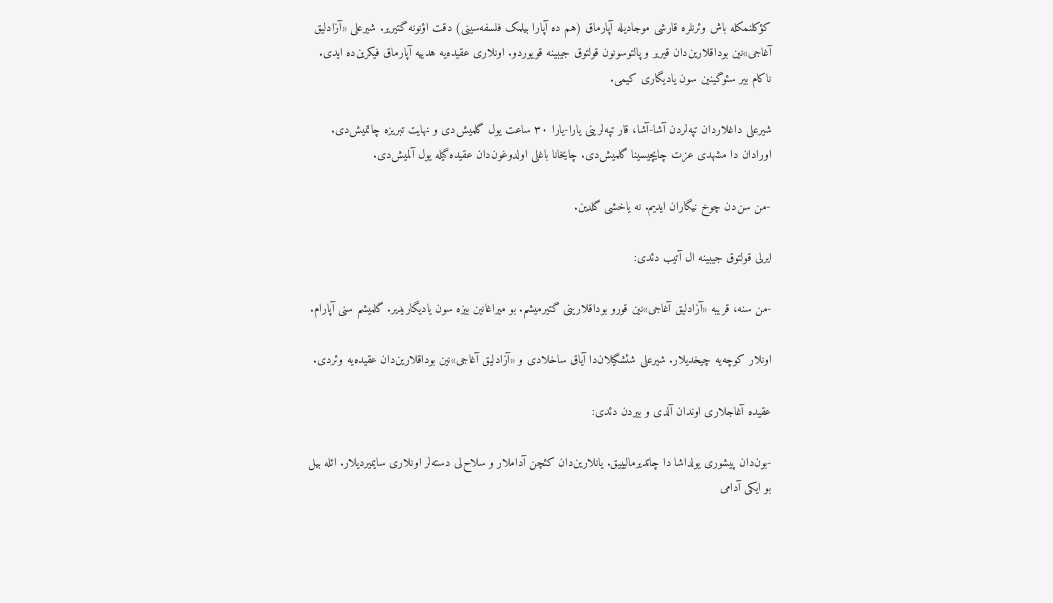کؤکلنمکله باش وئرنلره قارشی موجادیله آپارماق (هم ده آپارا بیلمک فلسفه‌سینی) دقت اؤنونه گتیریر. شیرعلی «آزادلیق آغاجی»نین بوداقلارین‌دان قیریر و پالتوسونون قولتوق جیبینه قویوردو. اونلاری عقیده‌یه هدییه آپارماق فیکرین‌ده ایدی. ناکام بیر سئوگینین سون یادیگاری کیمی.

شیرعلی داغلاردان تپه‌لردن آشا-آشا، قار تپه‌لرینی یارا-یارا ۳۰ ساعت یول گلمیش‌دی و نهایت تبریزه چاتمیش‌دی. اورادان دا مشهدی عزت چایچیسینا گلمیش‌دی. چایخانا باغلی اولدوغون‌دان عقیده گیله یول آلمیش‌دی.

-من سن‌دن چوخ نیگاران ایدیم. نه یاخشی گلدین.

ایر‌لی قولتوق جیبینه ال آتیب دئدی:

-من سنه، قریبه «آزادلیق آغاجی»نین قورو بوداقلارینی گتیرمیشم. بو میراغانین بیزه سون یادیگاریدیر. گلمیشم سنی آپارام.

اونلار کوچه‌یه چیخدیلار. شیرعلی شئشگیلان‌دا آیاق ساخلادی و «آزادلیق آغاجی»نین بوداقلارین‌دان عقیده‌یه وئردی.

عقیده آغاجلاری اوندان آلدی و بیردن دئدی:

-بون‌دان پیشوری یولداشا دا چاتدیرمالیییق. یانلارین‌دان کئچن آداملار و سلاح‌لی دسته‌لر اونلاری سایمیردیلار. ائله بیل بو ایکی آدامی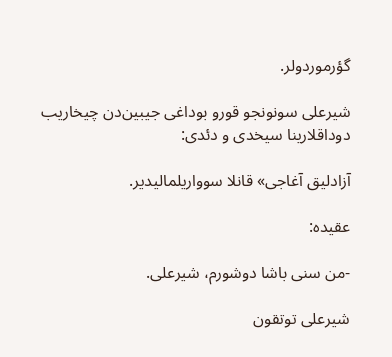گؤرموردولر.

شیرعلی سونونجو قورو بوداغی جیبین‌دن چیخاریب دوداقلارینا سیخدی و دئدی:

آزادلیق آغاجی» قانلا سوواریلمالیدیر.

عقیده:

-من سنی باشا دوشورم، شیرعلی.

شیرعلی توتقون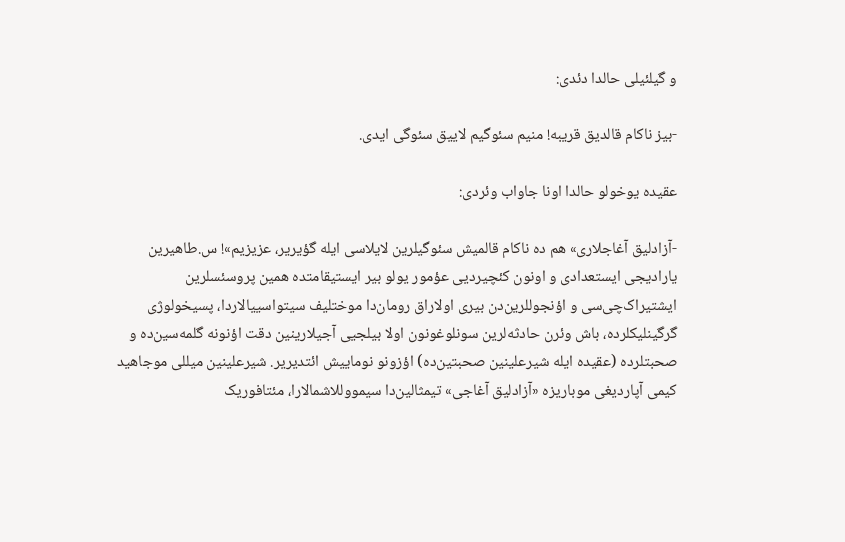و گیلئیلی حالدا دئدی:

-بیز ناکام قالدیق قریبه! منیم سئوگیم لاییق سئوگی ایدی.

عقیده یوخولو حالدا اونا جاواب وئردی:

-آزادلیق آغاجلاری» هم ده ناکام قالمیش سئوگیلرین لایلاسی ایله گؤیریر، عزیزیم»! س.طاهیرین یارادیجی ایستعدادی و اونون کئچیردیی عؤمور یولو بیر ایستیقامتده همین پروسئسلرین ایشتیراک‌چی‌سی و اؤنجوللرین‌دن بیری اولاراق رومان‌دا موختلیف سیتواسییالاردا، پسیخولوژی گرگینلیکلرده، باش وئرن حادثه‌لرین سونلوغونون اولا بیلجیی آجیلارینین دقت اؤنونه گلمه‌سین‌ده و صحبتلرده (عقیده ایله شیرعلینین صحبتین‌ده) اؤزونو نوماییش ائتدیریر. شیرعلینین میللی موجاهید کیمی آپاردیغی موباریزه «آزادلیق آغاجی» تیمثالین‌دا سیمووللاشمالارا، مئتافوریک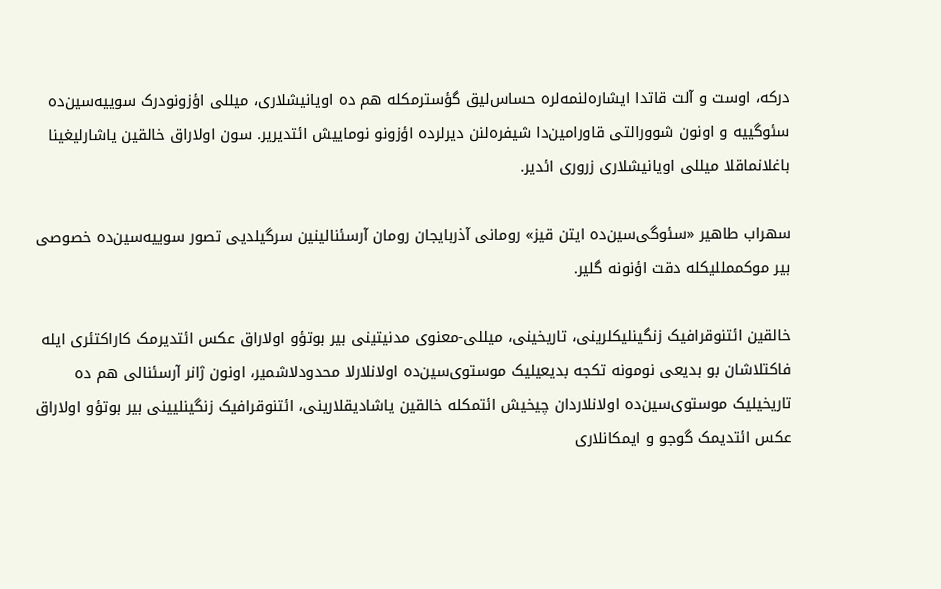درکه، اوست و آلت قاتدا ایشاره‌لنمه‌لره حساس‌لیق گؤسترمکله هم ده اویانیشلاری، میللی اؤزونودرک سوییه‌سین‌ده سئوگییه و اونون شوورالتی قاورامین‌دا شیفره‌لنن دیرلرده اؤزونو نوماییش ائتدیریر. سون اولاراق خالقین یاشارلیغینا باغلانماقلا میللی اویانیشلاری زروری ائدیر.

سهراب طاهیر «سئوگی‌سین‌ده ایتن قیز» رومانی آذربایجان رومان آرسئنالینین سرگیلدیی تصور سوییه‌سین‌ده خصوصی بیر موکممللیکله دقت اؤنونه گلیر.

خالقین ائتنوقرافیک زنگینلیکلرینی، تاریخینی، میللی-معنوی مدنیتینی بیر بوتؤو اولاراق عکس ائتدیرمک کاراکتئری ایله فاکتلاشان بو بدیعی نومونه تکجه بدیعیلیک موستوی‌سین‌ده اولانلارلا محدودلاشمیر، اونون ژانر آرسئنالی هم ده تاریخیلیک موستوی‌سین‌ده اولانلاردان چیخیش ائتمکله خالقین یاشادیقلارینی، ائتنوقرافیک زنگینلیینی بیر بوتؤو اولاراق عکس ائتدیمک گوجو و ایمکانلاری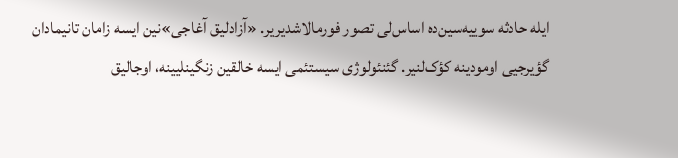ایله حادثه سوییه‌سین‌ده اساس‌لی تصور فورمالاشدیریر. «آزادلیق آغاجی»نین ایسه زامان تانیمادان گؤیرجیی اومودینه کؤک‌لنیر. گئنئولوژی سیستئمی ایسه خالقین زنگینلیینه، اوجالیق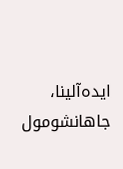ایده‌آلینا، جاهانشومول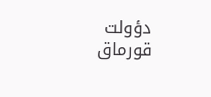دؤولت قورماق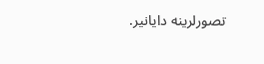تصورلرینه دایانیر.